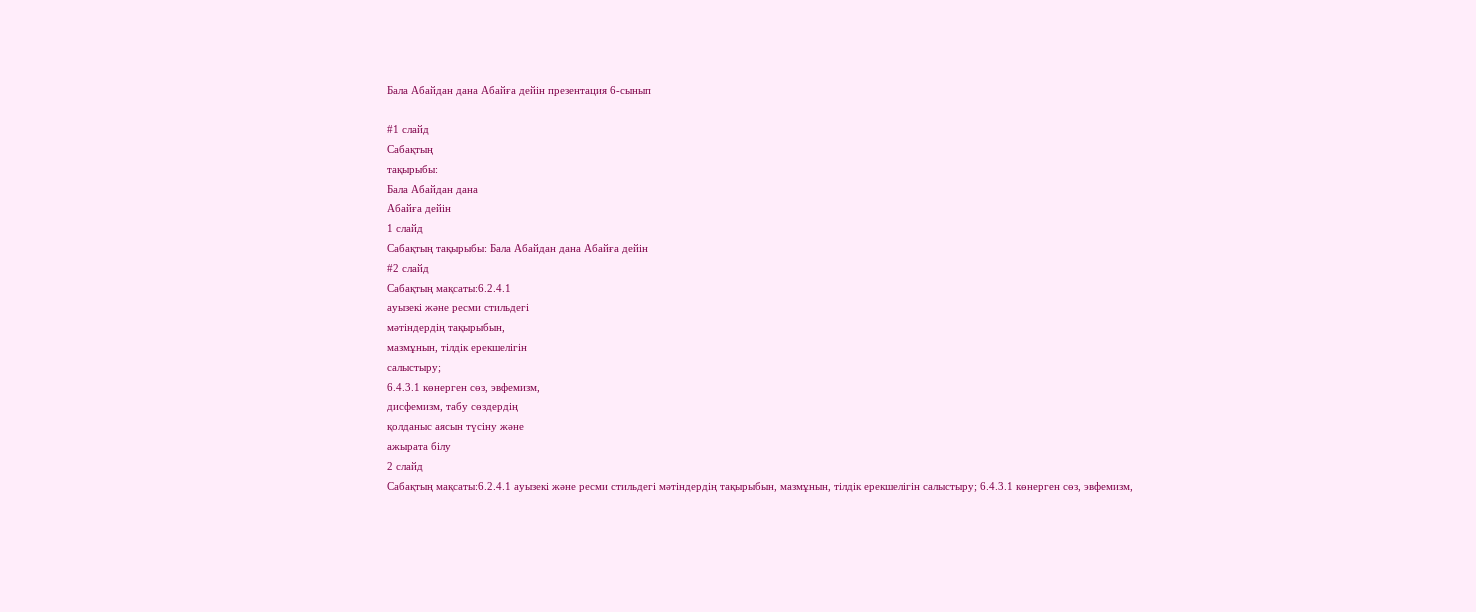Бала Абайдан дана Абайға дейін презентация 6-сынып

#1 слайд
Сабақтың
тақырыбы:
Бала Абайдан дана
Абайға дейін
1 слайд
Сабақтың тақырыбы: Бала Абайдан дана Абайға дейін
#2 слайд
Сабақтың мақсаты:6.2.4.1
ауызекі және ресми стильдегі
мәтіндердің тақырыбын,
мазмұнын, тілдік ерекшелігін
салыстыру;
6.4.3.1 көнерген сөз, эвфемизм,
дисфемизм, табу сөздердің
қолданыс аясын түсіну және
ажырата білу
2 слайд
Сабақтың мақсаты:6.2.4.1 ауызекі және ресми стильдегі мәтіндердің тақырыбын, мазмұнын, тілдік ерекшелігін салыстыру; 6.4.3.1 көнерген сөз, эвфемизм,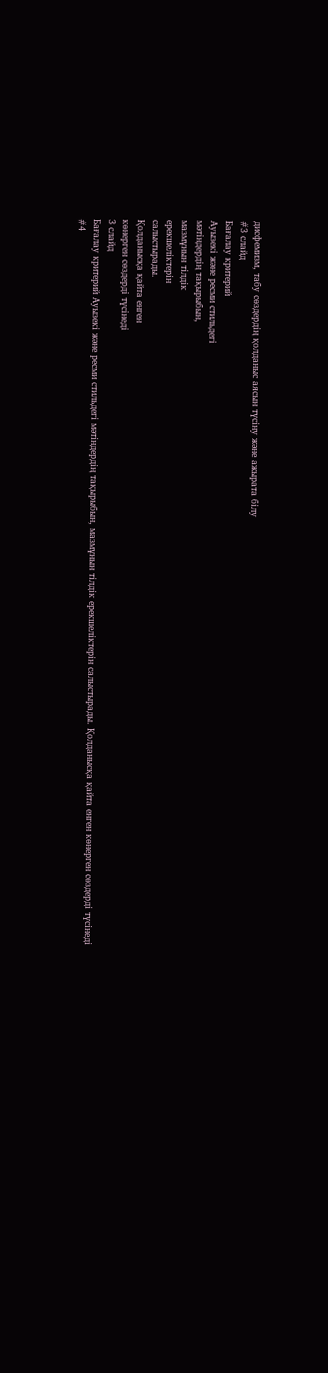дисфемизм, табу сөздердің қолданыс аясын түсіну және ажырата білу
#3 слайд
Бағалау критерий
Ауызекі және ресми стильдегі
мәтіндердің тақырыбын,
мазмұнын тілдік
ерекшеліктерін
салыстырады.
Қолданысқа қайта енген
көнерген сөздерді түсінеді
3 слайд
Бағалау критерий Ауызекі және ресми стильдегі мәтіндердің тақырыбын, мазмұнын тілдік ерекшеліктерін салыстырады. Қолданысқа қайта енген көнерген сөздерді түсінеді
#4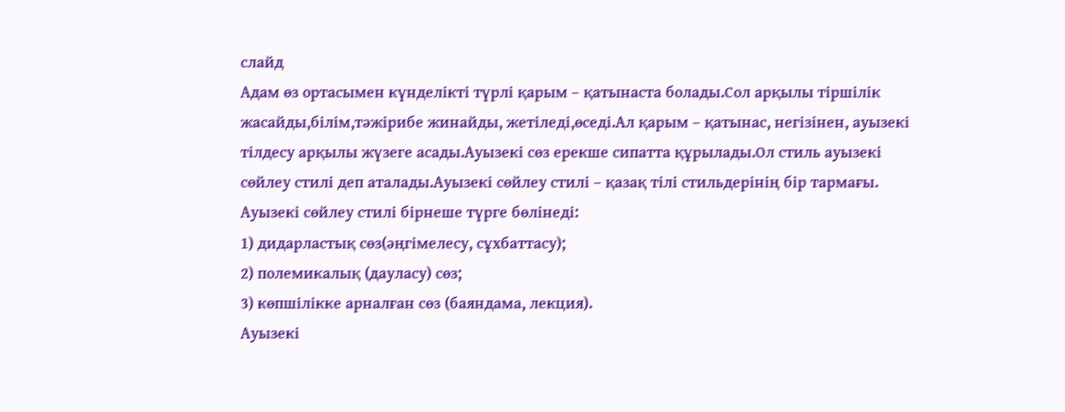слайд
Адам өз ортасымен күнделікті түрлі қарым – қатынаста болады.Сол арқылы тіршілік
жасайды,білім,тәжірибе жинайды, жетіледі,өседі.Ал қарым – қатынас, негізінен, ауызекі
тілдесу арқылы жүзеге асады.Ауызекі сөз ерекше сипатта құрылады.Ол стиль ауызекі
сөйлеу стилі деп аталады.Ауызекі сөйлеу стилі – қазақ тілі стильдерінің бір тармағы.
Ауызекі сөйлеу стилі бірнеше түрге бөлінеді:
1) дидарластық сөз(әңгімелесу, сұхбаттасу);
2) полемикалық (дауласу) сөз;
3) көпшілікке арналған сөз (баяндама, лекция).
Ауызекі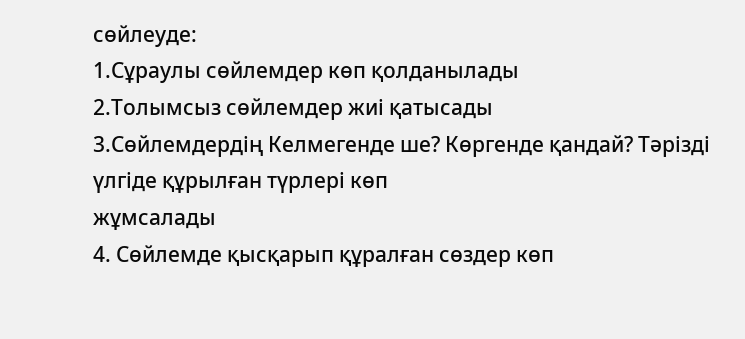сөйлеуде:
1.Сұраулы сөйлемдер көп қолданылады
2.Толымсыз сөйлемдер жиі қатысады
3.Сөйлемдердің Келмегенде ше? Көргенде қандай? Тәрізді үлгіде құрылған түрлері көп
жұмсалады
4. Сөйлемде қысқарып құралған сөздер көп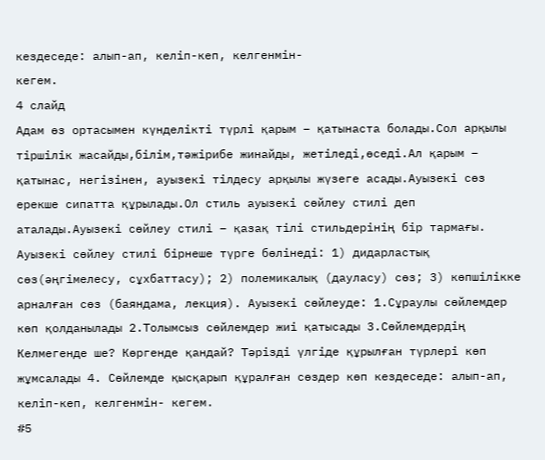кездеседе: алып-ап, келіп-кеп, келгенмін-
кегем.
4 слайд
Адам өз ортасымен күнделікті түрлі қарым – қатынаста болады.Сол арқылы тіршілік жасайды,білім,тәжірибе жинайды, жетіледі,өседі.Ал қарым – қатынас, негізінен, ауызекі тілдесу арқылы жүзеге асады.Ауызекі сөз ерекше сипатта құрылады.Ол стиль ауызекі сөйлеу стилі деп аталады.Ауызекі сөйлеу стилі – қазақ тілі стильдерінің бір тармағы. Ауызекі сөйлеу стилі бірнеше түрге бөлінеді: 1) дидарластық сөз(әңгімелесу, сұхбаттасу); 2) полемикалық (дауласу) сөз; 3) көпшілікке арналған сөз (баяндама, лекция). Ауызекі сөйлеуде: 1.Сұраулы сөйлемдер көп қолданылады 2.Толымсыз сөйлемдер жиі қатысады 3.Сөйлемдердің Келмегенде ше? Көргенде қандай? Тәрізді үлгіде құрылған түрлері көп жұмсалады 4. Сөйлемде қысқарып құралған сөздер көп кездеседе: алып-ап, келіп-кеп, келгенмін- кегем.
#5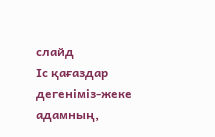слайд
Іс қағаздар дегеніміз-жеке адамның,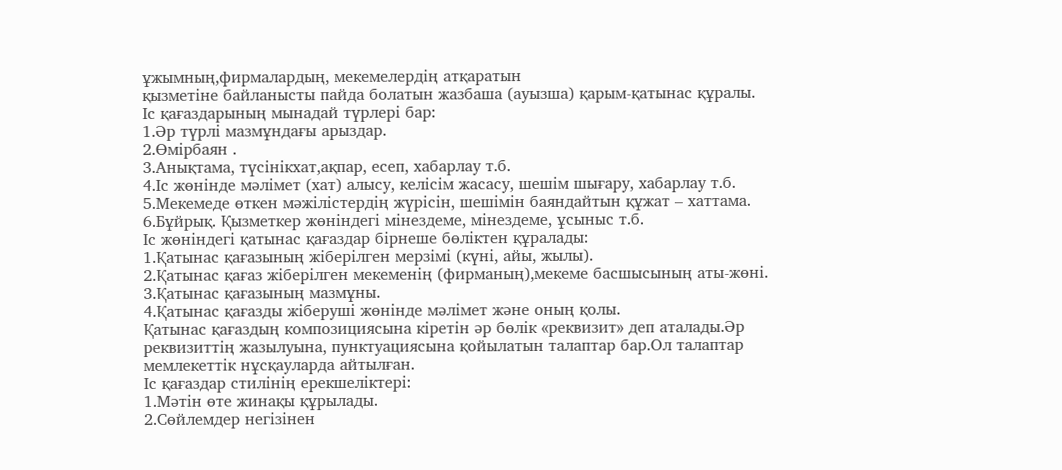ұжымның,фирмалардың, мекемелердің атқаратын
қызметіне байланысты пайда болатын жазбаша (ауызша) қарым-қатынас құралы.
Іс қағаздарының мынадай түрлері бар:
1.Әр түрлі мазмұндағы арыздар.
2.Өмірбаян .
3.Анықтама, түсінікхат,ақпар, есеп, хабарлау т.б.
4.Іс жөнінде мәлімет (хат) алысу, келісім жасасу, шешім шығару, хабарлау т.б.
5.Мекемеде өткен мәжілістердің жүрісін, шешімін баяндайтын құжат – хаттама.
6.Бұйрық. Қызметкер жөніндегі мінездеме, мінездеме, ұсыныс т.б.
Іс жөніндегі қатынас қағаздар бірнеше бөліктен құралады:
1.Қатынас қағазының жіберілген мерзімі (күні, айы, жылы).
2.Қатынас қағаз жіберілген мекеменің (фирманың),мекеме басшысының аты-жөні.
3.Қатынас қағазының мазмұны.
4.Қатынас қағазды жіберуші жөнінде мәлімет және оның қолы.
Қатынас қағаздың композициясына кіретін әр бөлік «реквизит» деп аталады.Әр
реквизиттің жазылуына, пунктуациясына қойылатын талаптар бар.Ол талаптар
мемлекеттік нұсқауларда айтылған.
Іс қағаздар стилінің ерекшеліктері:
1.Мәтін өте жинақы құрылады.
2.Сөйлемдер негізінен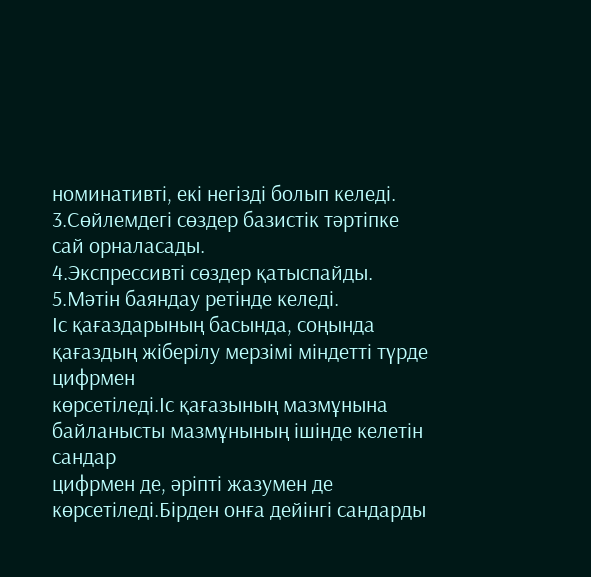номинативті, екі негізді болып келеді.
3.Сөйлемдегі сөздер базистік тәртіпке сай орналасады.
4.Экспрессивті сөздер қатыспайды.
5.Мәтін баяндау ретінде келеді.
Іс қағаздарының басында, соңында қағаздың жіберілу мерзімі міндетті түрде цифрмен
көрсетіледі.Іс қағазының мазмұнына байланысты мазмұнының ішінде келетін сандар
цифрмен де, әріпті жазумен де көрсетіледі.Бірден онға дейінгі сандарды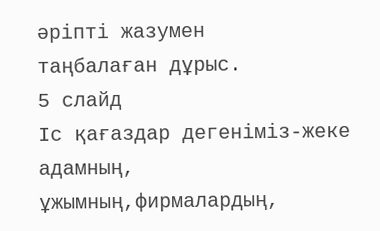әріпті жазумен
таңбалаған дұрыс.
5 слайд
Іс қағаздар дегеніміз-жеке адамның, ұжымның,фирмалардың,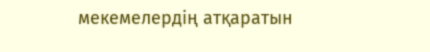мекемелердің атқаратын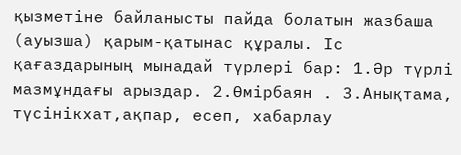қызметіне байланысты пайда болатын жазбаша (ауызша) қарым-қатынас құралы. Іс қағаздарының мынадай түрлері бар: 1.Әр түрлі мазмұндағы арыздар. 2.Өмірбаян . 3.Анықтама, түсінікхат,ақпар, есеп, хабарлау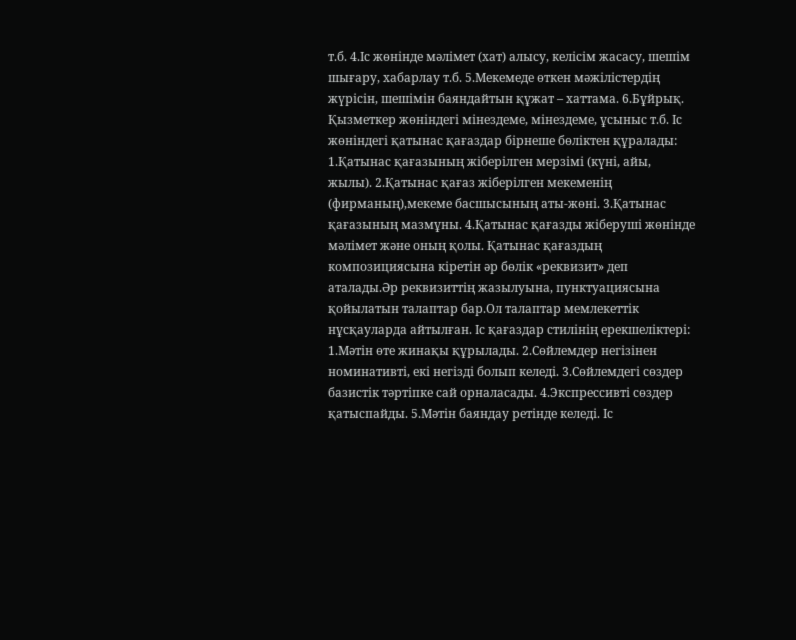т.б. 4.Іс жөнінде мәлімет (хат) алысу, келісім жасасу, шешім шығару, хабарлау т.б. 5.Мекемеде өткен мәжілістердің жүрісін, шешімін баяндайтын құжат – хаттама. 6.Бұйрық. Қызметкер жөніндегі мінездеме, мінездеме, ұсыныс т.б. Іс жөніндегі қатынас қағаздар бірнеше бөліктен құралады: 1.Қатынас қағазының жіберілген мерзімі (күні, айы, жылы). 2.Қатынас қағаз жіберілген мекеменің (фирманың),мекеме басшысының аты-жөні. 3.Қатынас қағазының мазмұны. 4.Қатынас қағазды жіберуші жөнінде мәлімет және оның қолы. Қатынас қағаздың композициясына кіретін әр бөлік «реквизит» деп аталады.Әр реквизиттің жазылуына, пунктуациясына қойылатын талаптар бар.Ол талаптар мемлекеттік нұсқауларда айтылған. Іс қағаздар стилінің ерекшеліктері: 1.Мәтін өте жинақы құрылады. 2.Сөйлемдер негізінен номинативті, екі негізді болып келеді. 3.Сөйлемдегі сөздер базистік тәртіпке сай орналасады. 4.Экспрессивті сөздер қатыспайды. 5.Мәтін баяндау ретінде келеді. Іс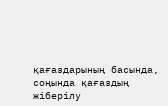қағаздарының басында, соңында қағаздың жіберілу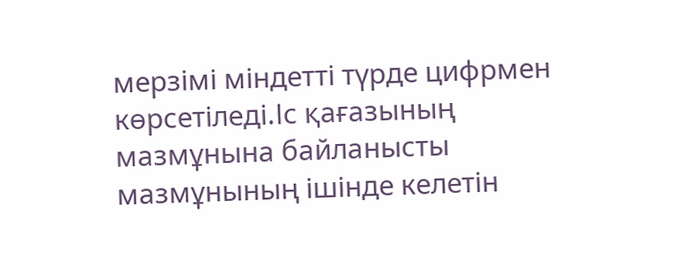мерзімі міндетті түрде цифрмен көрсетіледі.Іс қағазының мазмұнына байланысты мазмұнының ішінде келетін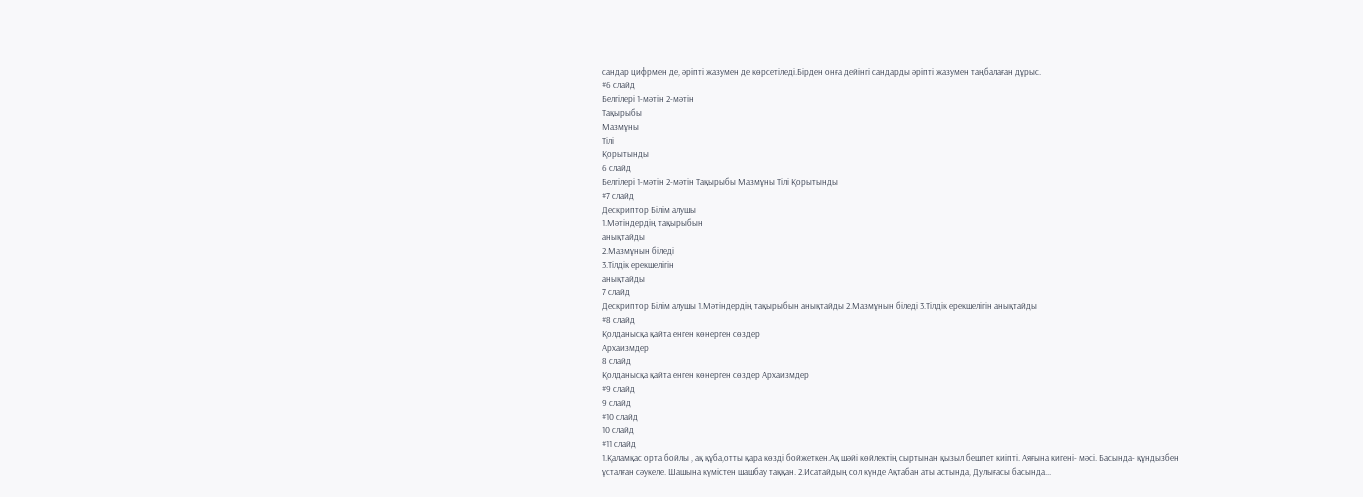сандар цифрмен де, әріпті жазумен де көрсетіледі.Бірден онға дейінгі сандарды әріпті жазумен таңбалаған дұрыс.
#6 слайд
Белгілері 1-мәтін 2-мәтін
Тақырыбы
Мазмұны
Тілі
Қорытынды
6 слайд
Белгілері 1-мәтін 2-мәтін Тақырыбы Мазмұны Тілі Қорытынды
#7 слайд
Дескриптор Білім алушы
1.Мәтіндердің тақырыбын
анықтайды
2.Мазмұнын біледі
3.Тілдік ерекшелігін
анықтайды
7 слайд
Дескриптор Білім алушы 1.Мәтіндердің тақырыбын анықтайды 2.Мазмұнын біледі 3.Тілдік ерекшелігін анықтайды
#8 слайд
Қолданысқа қайта енген көнерген сөздер
Архаизмдер
8 слайд
Қолданысқа қайта енген көнерген сөздер Архаизмдер
#9 слайд
9 слайд
#10 слайд
10 слайд
#11 слайд
1.Қаламқас орта бойлы , ақ құба,отты қара көзді бойжеткен.Ақ шәйі көйлектің сыртынан қызыл бешпет киіпті. Аяғына кигені- мәсі. Басында- құндызбен
ұсталған сәукеле. Шашына күмістен шашбау таққан. 2.Исатайдың сол күнде Ақтабан аты астында, Дулығасы басында...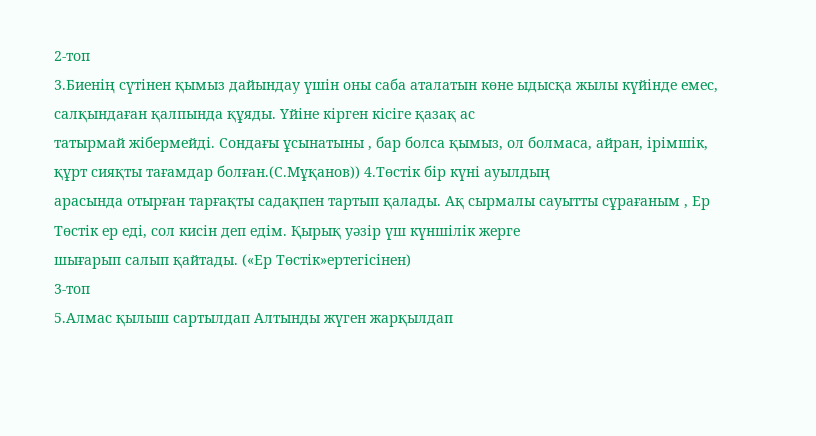2-топ
3.Биенің сүтінен қымыз дайындау үшін оны саба аталатын көне ыдысқа жылы күйінде емес, салқындаған қалпында құяды. Үйіне кірген кісіге қазақ ас
татырмай жібермейді. Сондағы ұсынатыны , бар болса қымыз, ол болмаса, айран, ірімшік, құрт сияқты тағамдар болған.(С.Мұқанов)) 4.Төстік бір күні ауылдың
арасында отырған тарғақты садақпен тартып қалады. Ақ сырмалы сауытты сұрағаным , Ер Төстік ер еді, сол кисін деп едім. Қырық уәзір үш күншілік жерге
шығарып салып қайтады. («Ер Төстік»ертегісінен)
3-топ
5.Алмас қылыш сартылдап Алтынды жүген жарқылдап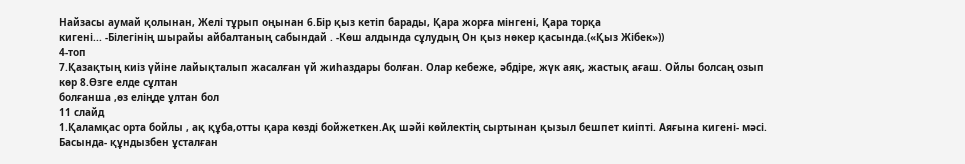Найзасы аумай қолынан, Желі тұрып оңынан 6.Бір қыз кетіп барады, Қара жорға мінгені, Қара торқа
кигені... -Білегінің шырайы айбалтаның сабындай . -Көш алдында сұлудың Он қыз нөкер қасында.(«Қыз Жібек»))
4-топ
7.Қазақтың киіз үйіне лайықталып жасалған үй жиһаздары болған. Олар кебеже, әбдіре, жүк аяқ, жастық ағаш. Ойлы болсаң озып көр 8.Өзге елде сұлтан
болғанша ,өз еліңде ұлтан бол
11 слайд
1.Қаламқас орта бойлы , ақ құба,отты қара көзді бойжеткен.Ақ шәйі көйлектің сыртынан қызыл бешпет киіпті. Аяғына кигені- мәсі. Басында- құндызбен ұсталған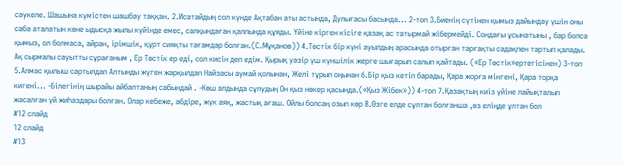сәукеле. Шашына күмістен шашбау таққан. 2.Исатайдың сол күнде Ақтабан аты астында, Дулығасы басында... 2-топ 3.Биенің сүтінен қымыз дайындау үшін оны саба аталатын көне ыдысқа жылы күйінде емес, салқындаған қалпында құяды. Үйіне кірген кісіге қазақ ас татырмай жібермейді. Сондағы ұсынатыны , бар болса қымыз, ол болмаса, айран, ірімшік, құрт сияқты тағамдар болған.(С.Мұқанов)) 4.Төстік бір күні ауылдың арасында отырған тарғақты садақпен тартып қалады. Ақ сырмалы сауытты сұрағаным , Ер Төстік ер еді, сол кисін деп едім. Қырық уәзір үш күншілік жерге шығарып салып қайтады. («Ер Төстік»ертегісінен) 3-топ 5.Алмас қылыш сартылдап Алтынды жүген жарқылдап Найзасы аумай қолынан, Желі тұрып оңынан 6.Бір қыз кетіп барады, Қара жорға мінгені, Қара торқа кигені... -Білегінің шырайы айбалтаның сабындай . -Көш алдында сұлудың Он қыз нөкер қасында.(«Қыз Жібек»)) 4-топ 7.Қазақтың киіз үйіне лайықталып жасалған үй жиһаздары болған. Олар кебеже, әбдіре, жүк аяқ, жастық ағаш. Ойлы болсаң озып көр 8.Өзге елде сұлтан болғанша ,өз еліңде ұлтан бол
#12 слайд
12 слайд
#13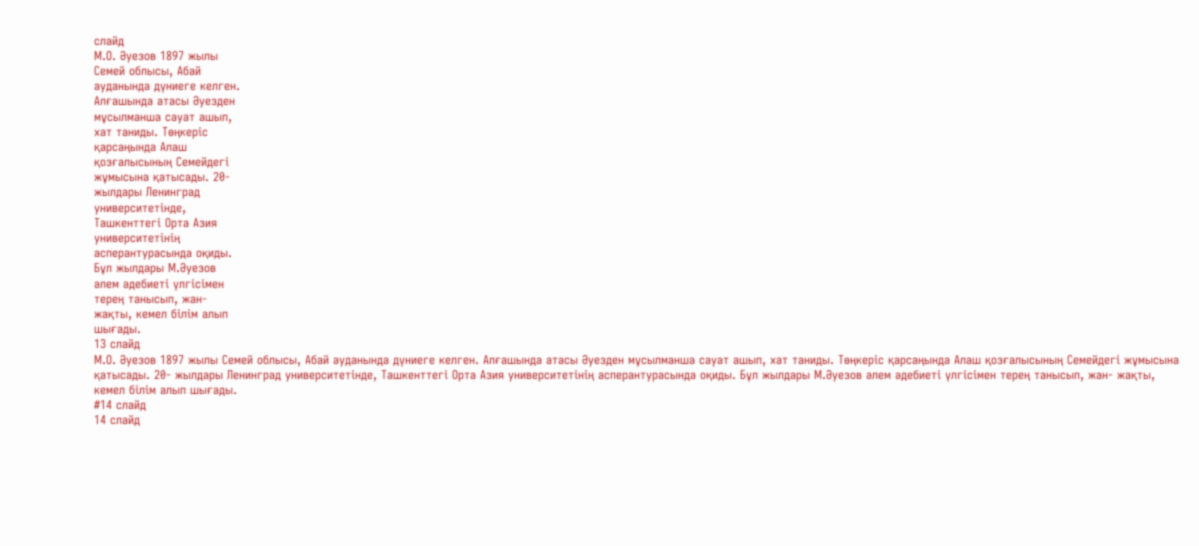слайд
М.О. Әуезов 1897 жылы
Семей облысы, Абай
ауданында дүниеге келген.
Алғашында атасы Әуезден
мұсылманша сауат ашып,
хат таниды. Төңкеріс
қарсаңында Алаш
қозғалысының Семейдегі
жұмысына қатысады. 20-
жылдары Ленинград
университетінде,
Ташкенттегі Орта Азия
университетінің
асперантурасында оқиды.
Бұл жылдары М.Әуезов
әлем әдебиеті үлгісімен
терең танысып, жан-
жақты, кемел білім алып
шығады.
13 слайд
М.О. Әуезов 1897 жылы Семей облысы, Абай ауданында дүниеге келген. Алғашында атасы Әуезден мұсылманша сауат ашып, хат таниды. Төңкеріс қарсаңында Алаш қозғалысының Семейдегі жұмысына қатысады. 20- жылдары Ленинград университетінде, Ташкенттегі Орта Азия университетінің асперантурасында оқиды. Бұл жылдары М.Әуезов әлем әдебиеті үлгісімен терең танысып, жан- жақты, кемел білім алып шығады.
#14 слайд
14 слайд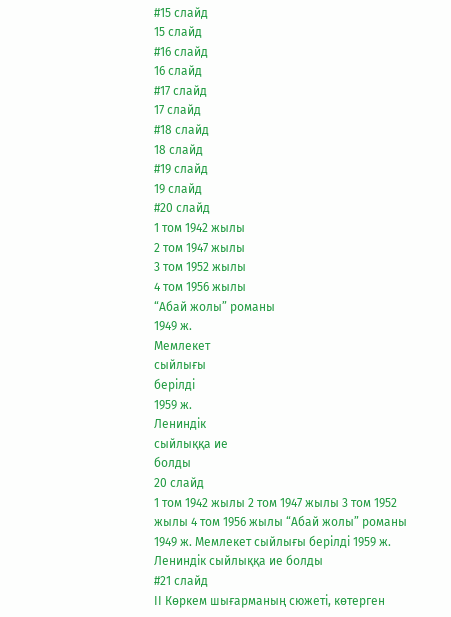#15 слайд
15 слайд
#16 слайд
16 слайд
#17 слайд
17 слайд
#18 слайд
18 слайд
#19 слайд
19 слайд
#20 слайд
1 том 1942 жылы
2 том 1947 жылы
3 том 1952 жылы
4 том 1956 жылы
“Абай жолы” романы
1949 ж.
Мемлекет
сыйлығы
берілді
1959 ж.
Лениндік
сыйлыққа ие
болды
20 слайд
1 том 1942 жылы 2 том 1947 жылы 3 том 1952 жылы 4 том 1956 жылы “Абай жолы” романы 1949 ж. Мемлекет сыйлығы берілді 1959 ж. Лениндік сыйлыққа ие болды
#21 слайд
ІІ Көркем шығарманың сюжеті, көтерген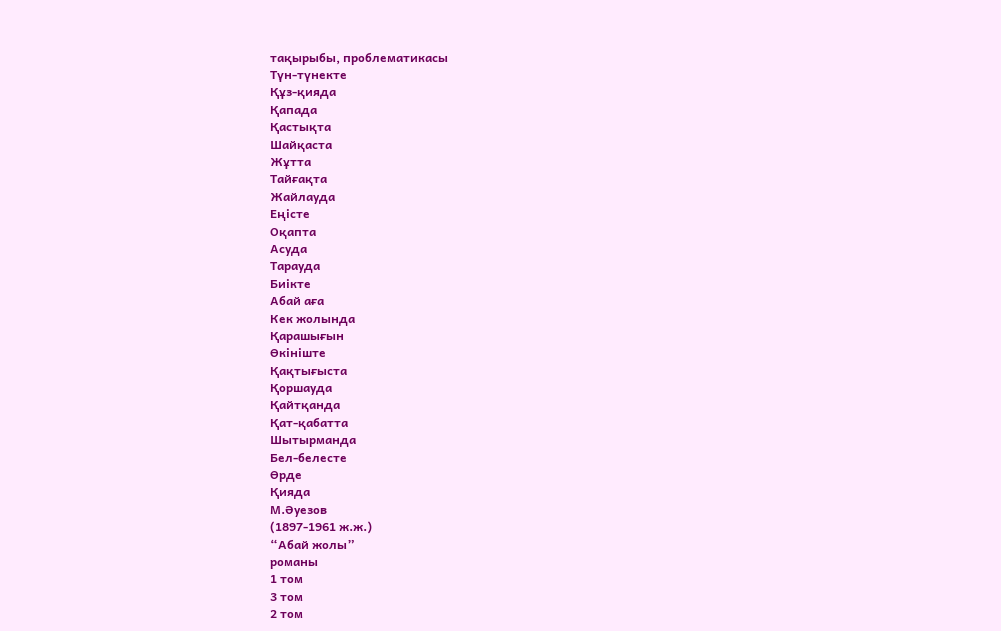тақырыбы, проблематикасы
Түн-түнекте
Құз-қияда
Қапада
Қастықта
Шайқаста
Жұтта
Тайғақта
Жайлауда
Еңісте
Оқапта
Асуда
Тарауда
Биікте
Абай аға
Кек жолында
Қарашығын
Өкініште
Қақтығыста
Қоршауда
Қайтқанда
Қат-қабатта
Шытырманда
Бел-белесте
Өрде
Қияда
М.Әуезов
(1897-1961 ж.ж.)
“Абай жолы”
романы
1 том
3 том
2 том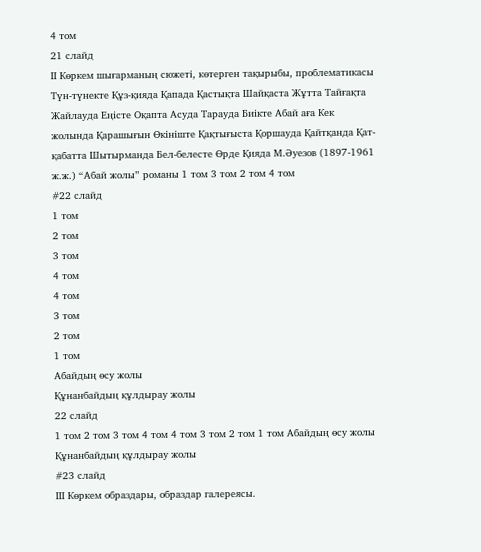4 том
21 слайд
ІІ Көркем шығарманың сюжеті, көтерген тақырыбы, проблематикасы Түн-түнекте Құз-қияда Қапада Қастықта Шайқаста Жұтта Тайғақта Жайлауда Еңісте Оқапта Асуда Тарауда Биікте Абай аға Кек жолында Қарашығын Өкініште Қақтығыста Қоршауда Қайтқанда Қат-қабатта Шытырманда Бел-белесте Өрде Қияда М.Әуезов (1897-1961 ж.ж.) “Абай жолы” романы 1 том 3 том 2 том 4 том
#22 слайд
1 том
2 том
3 том
4 том
4 том
3 том
2 том
1 том
Абайдың өсу жолы
Құнанбайдың құлдырау жолы
22 слайд
1 том 2 том 3 том 4 том 4 том 3 том 2 том 1 том Абайдың өсу жолы Құнанбайдың құлдырау жолы
#23 слайд
ІІІ Көркем образдары, образдар галереясы.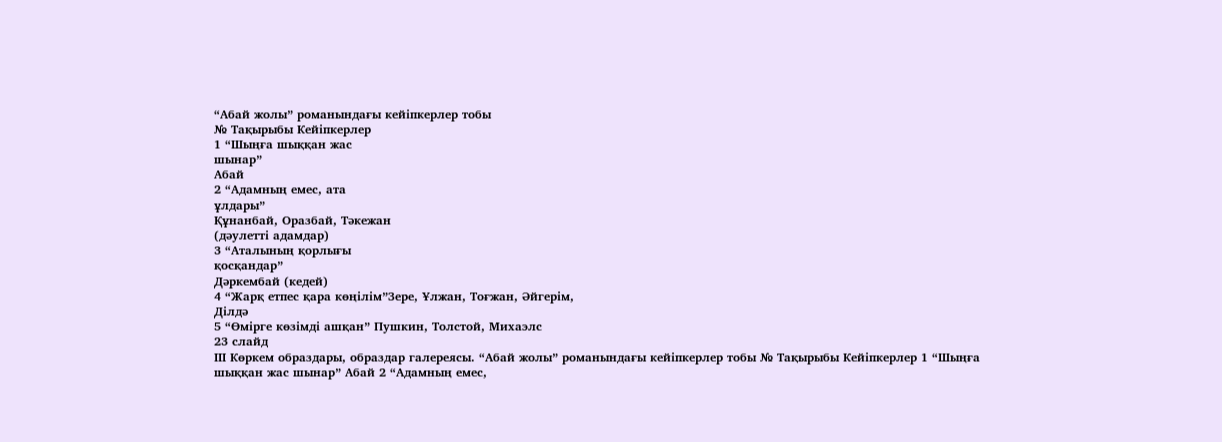“Абай жолы” романындағы кейіпкерлер тобы
№ Тақырыбы Кейіпкерлер
1 “Шыңға шыққан жас
шынар”
Абай
2 “Адамның емес, ата
ұлдары”
Құнанбай, Оразбай, Тәкежан
(дәулетті адамдар)
3 “Аталының қорлығы
қосқандар”
Дәркембай (кедей)
4 “Жарқ етпес қара көңілім”Зере, Ұлжан, Тоғжан, Әйгерім,
Ділдә
5 “Өмірге көзімді ашқан” Пушкин, Толстой, Михаэлс
23 слайд
ІІІ Көркем образдары, образдар галереясы. “Абай жолы” романындағы кейіпкерлер тобы № Тақырыбы Кейіпкерлер 1 “Шыңға шыққан жас шынар” Абай 2 “Адамның емес,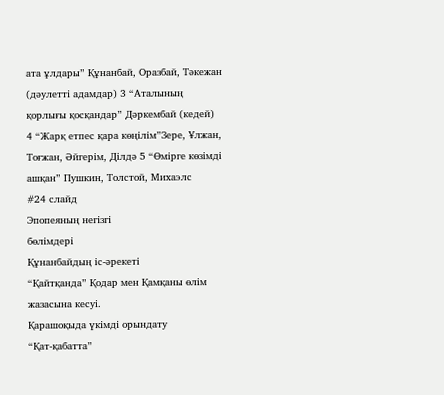ата ұлдары” Құнанбай, Оразбай, Тәкежан (дәулетті адамдар) 3 “Аталының қорлығы қосқандар” Дәркембай (кедей) 4 “Жарқ етпес қара көңілім”Зере, Ұлжан, Тоғжан, Әйгерім, Ділдә 5 “Өмірге көзімді ашқан” Пушкин, Толстой, Михаэлс
#24 слайд
Эпопеяның негізгі
бөлімдері
Құнанбайдың іс-әрекеті
“Қайтқанда” Қодар мен Қамқаны өлім жазасына кесуі.
Қарашоқыда үкімді орындату
“Қат-қабатта”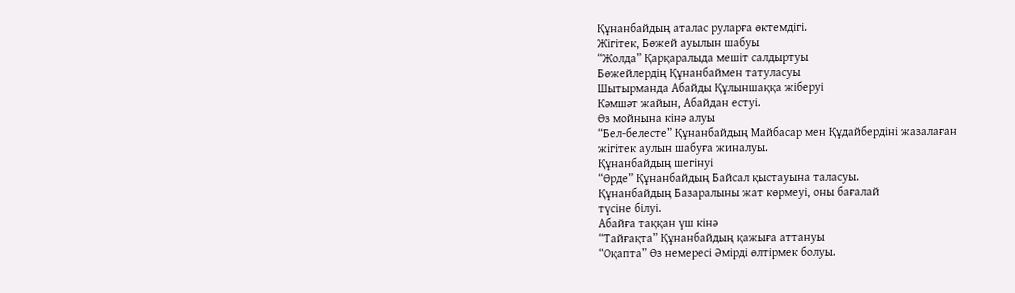Құнанбайдың аталас руларға өктемдігі.
Жігітек, Бөжей ауылын шабуы
“Жолда” Қарқаралыда мешіт салдыртуы
Бөжейлердің Құнанбаймен татуласуы
Шытырманда Абайды Құлыншаққа жіберуі
Кәмшәт жайын, Абайдан естуі.
Өз мойнына кінә алуы
“Бел-белесте” Құнанбайдың Майбасар мен Құдайбердіні жазалаған
жігітек аулын шабуға жиналуы.
Құнанбайдың шегінуі
“Өрде” Құнанбайдың Байсал қыстауына таласуы.
Құнанбайдың Базаралыны жат көрмеуі, оны бағалай
түсіне білуі.
Абайға таққан үш кінә
“Тайғақта” Құнанбайдың қажыға аттануы
“Оқапта” Өз немересі Әмірді өлтірмек болуы.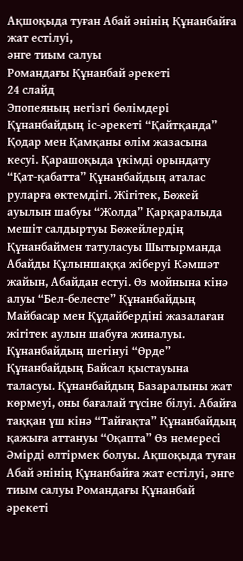Ақшоқыда туған Абай әнінің Құнанбайға жат естілуі,
әнге тиым салуы
Романдағы Құнанбай әрекеті
24 слайд
Эпопеяның негізгі бөлімдері Құнанбайдың іс-әрекеті “Қайтқанда” Қодар мен Қамқаны өлім жазасына кесуі. Қарашоқыда үкімді орындату “Қат-қабатта” Құнанбайдың аталас руларға өктемдігі. Жігітек, Бөжей ауылын шабуы “Жолда” Қарқаралыда мешіт салдыртуы Бөжейлердің Құнанбаймен татуласуы Шытырманда Абайды Құлыншаққа жіберуі Кәмшәт жайын, Абайдан естуі. Өз мойнына кінә алуы “Бел-белесте” Құнанбайдың Майбасар мен Құдайбердіні жазалаған жігітек аулын шабуға жиналуы. Құнанбайдың шегінуі “Өрде” Құнанбайдың Байсал қыстауына таласуы. Құнанбайдың Базаралыны жат көрмеуі, оны бағалай түсіне білуі. Абайға таққан үш кінә “Тайғақта” Құнанбайдың қажыға аттануы “Оқапта” Өз немересі Әмірді өлтірмек болуы. Ақшоқыда туған Абай әнінің Құнанбайға жат естілуі, әнге тиым салуы Романдағы Құнанбай әрекеті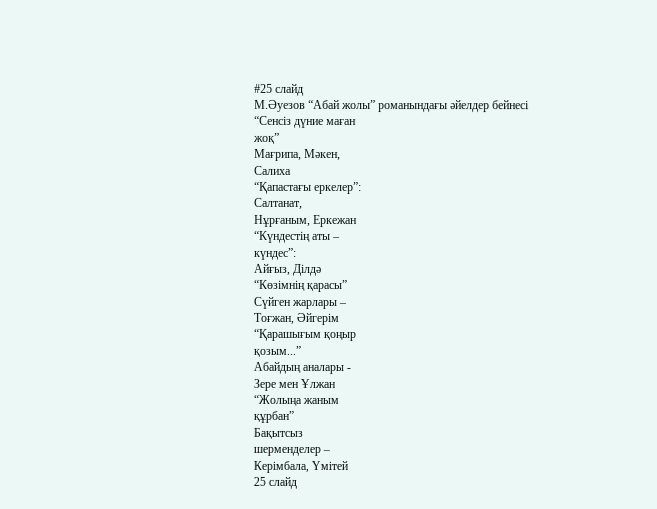#25 слайд
М.Әуезов “Абай жолы” романындағы әйелдер бейнесі
“Сенсіз дүние маған
жоқ”
Мағрипа, Мәкен,
Салиха
“Қапастағы еркелер”:
Салтанат,
Нұрғаным, Еркежан
“Күндестің аты –
күндес”:
Айғыз, Ділдә
“Көзімнің қарасы”
Сүйген жарлары –
Тоғжан, Әйгерім
“Қарашығым қоңыр
қозым...”
Абайдың аналары -
Зере мен Ұлжан
“Жолыңа жаным
құрбан”
Бақытсыз
шерменделер –
Керімбала, Үмітей
25 слайд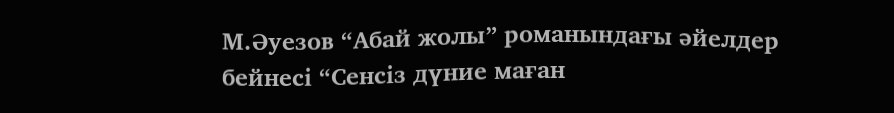М.Әуезов “Абай жолы” романындағы әйелдер бейнесі “Сенсіз дүние маған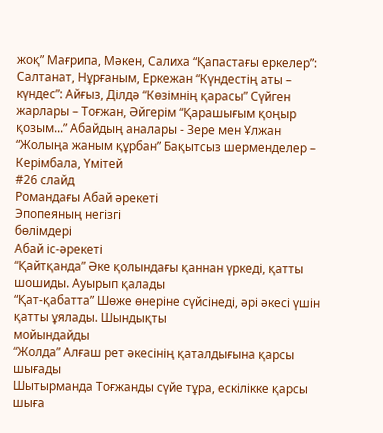жоқ” Мағрипа, Мәкен, Салиха “Қапастағы еркелер”: Салтанат, Нұрғаным, Еркежан “Күндестің аты – күндес”: Айғыз, Ділдә “Көзімнің қарасы” Сүйген жарлары – Тоғжан, Әйгерім “Қарашығым қоңыр қозым...” Абайдың аналары - Зере мен Ұлжан “Жолыңа жаным құрбан” Бақытсыз шерменделер – Керімбала, Үмітей
#26 слайд
Романдағы Абай әрекеті
Эпопеяның негізгі
бөлімдері
Абай іс-әрекеті
“Қайтқанда” Әке қолындағы қаннан үркеді, қатты шошиды. Ауырып қалады
“Қат-қабатта” Шөже өнеріне сүйсінеді, әрі әкесі үшін қатты ұялады. Шындықты
мойындайды
“Жолда” Алғаш рет әкесінің қаталдығына қарсы шығады
Шытырманда Тоғжанды сүйе тұра, ескілікке қарсы шыға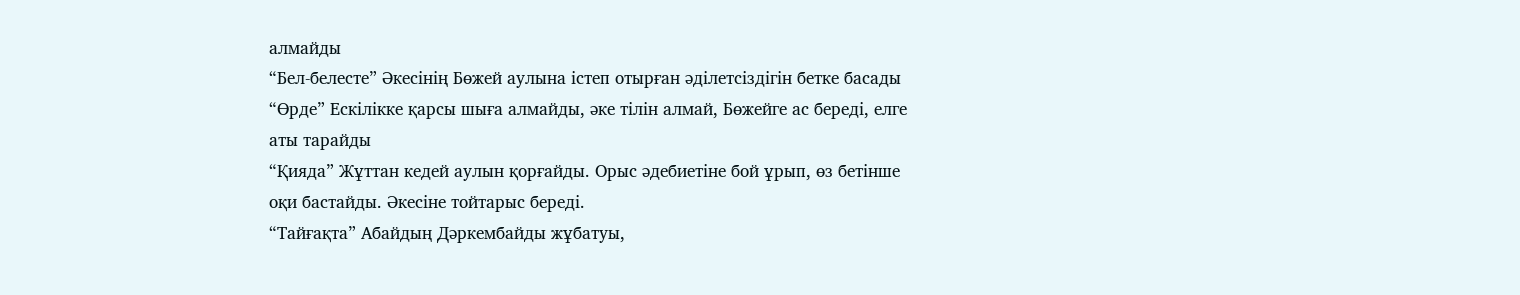алмайды
“Бел-белесте” Әкесінің Бөжей аулына істеп отырған әділетсіздігін бетке басады
“Өрде” Ескілікке қарсы шыға алмайды, әке тілін алмай, Бөжейге ас береді, елге
аты тарайды
“Қияда” Жұттан кедей аулын қорғайды. Орыс әдебиетіне бой ұрып, өз бетінше
оқи бастайды. Әкесіне тойтарыс береді.
“Тайғақта” Абайдың Дәркембайды жұбатуы,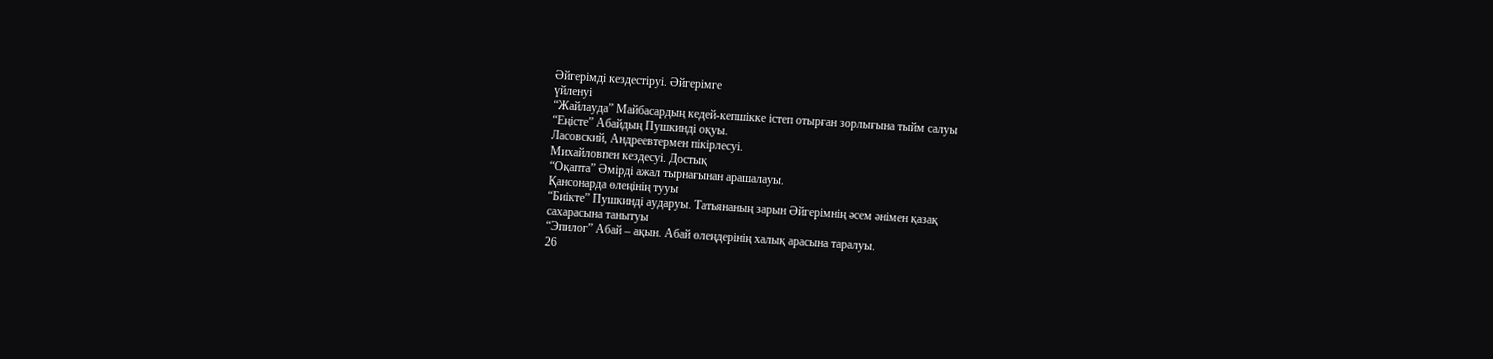Әйгерімді кездестіруі. Әйгерімге
үйленуі
“Жайлауда” Майбасардың кедей-кепшікке істеп отырған зорлығына тыйм салуы
“Еңісте” Абайдың Пушкинді оқуы.
Ласовский, Андреевтермен пікірлесуі.
Михайловпен кездесуі. Достық
“Оқапта” Әмірді ажал тырнағынан арашалауы.
Қансонарда өлеңінің тууы
“Биікте” Пушкинді аударуы. Татьянаның зарын Әйгерімнің әсем әнімен қазақ
сахарасына танытуы
“Эпилог” Абай – ақын. Абай өлеңдерінің халық арасына таралуы.
26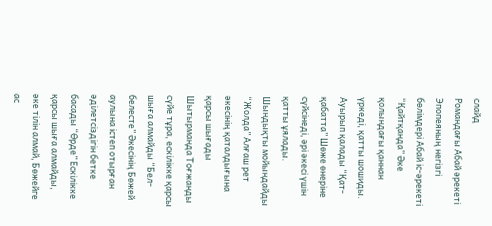слайд
Романдағы Абай әрекеті Эпопеяның негізгі бөлімдері Абай іс-әрекеті “Қайтқанда” Әке қолындағы қаннан үркеді, қатты шошиды. Ауырып қалады “Қат-қабатта” Шөже өнеріне сүйсінеді, әрі әкесі үшін қатты ұялады. Шындықты мойындайды “Жолда” Алғаш рет әкесінің қаталдығына қарсы шығады Шытырманда Тоғжанды сүйе тұра, ескілікке қарсы шыға алмайды “Бел-белесте” Әкесінің Бөжей аулына істеп отырған әділетсіздігін бетке басады “Өрде” Ескілікке қарсы шыға алмайды, әке тілін алмай, Бөжейге ас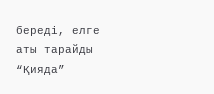береді, елге аты тарайды “Қияда”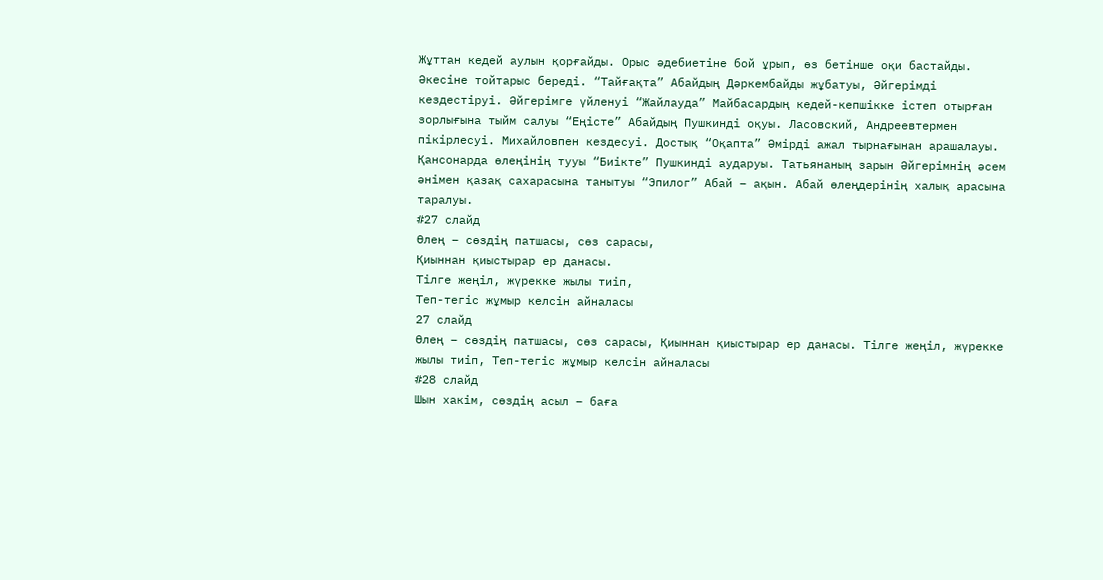Жұттан кедей аулын қорғайды. Орыс әдебиетіне бой ұрып, өз бетінше оқи бастайды. Әкесіне тойтарыс береді. “Тайғақта” Абайдың Дәркембайды жұбатуы, Әйгерімді кездестіруі. Әйгерімге үйленуі “Жайлауда” Майбасардың кедей-кепшікке істеп отырған зорлығына тыйм салуы “Еңісте” Абайдың Пушкинді оқуы. Ласовский, Андреевтермен пікірлесуі. Михайловпен кездесуі. Достық “Оқапта” Әмірді ажал тырнағынан арашалауы. Қансонарда өлеңінің тууы “Биікте” Пушкинді аударуы. Татьянаның зарын Әйгерімнің әсем әнімен қазақ сахарасына танытуы “Эпилог” Абай – ақын. Абай өлеңдерінің халық арасына таралуы.
#27 слайд
Өлең – сөздің патшасы, сөз сарасы,
Қиыннан қиыстырар ер данасы.
Тілге жеңіл, жүрекке жылы тиіп,
Теп-тегіс жұмыр келсін айналасы
27 слайд
Өлең – сөздің патшасы, сөз сарасы, Қиыннан қиыстырар ер данасы. Тілге жеңіл, жүрекке жылы тиіп, Теп-тегіс жұмыр келсін айналасы
#28 слайд
Шын хакім, сөздің асыл – баға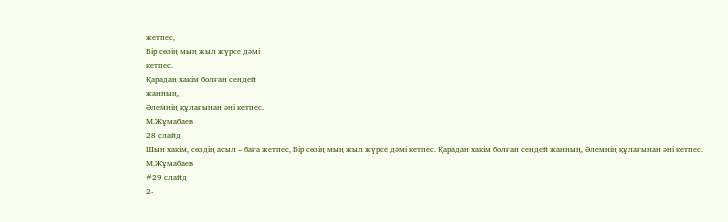жетпес,
Бір сөзің мың жыл жүрсе дәмі
кетпес.
Қарадан хакім болған сендей
жанның,
Әлемнің құлағынан әні кетпес.
М.Жұмабаев
28 слайд
Шын хакім, сөздің асыл – баға жетпес, Бір сөзің мың жыл жүрсе дәмі кетпес. Қарадан хакім болған сендей жанның, Әлемнің құлағынан әні кетпес. М.Жұмабаев
#29 слайд
2-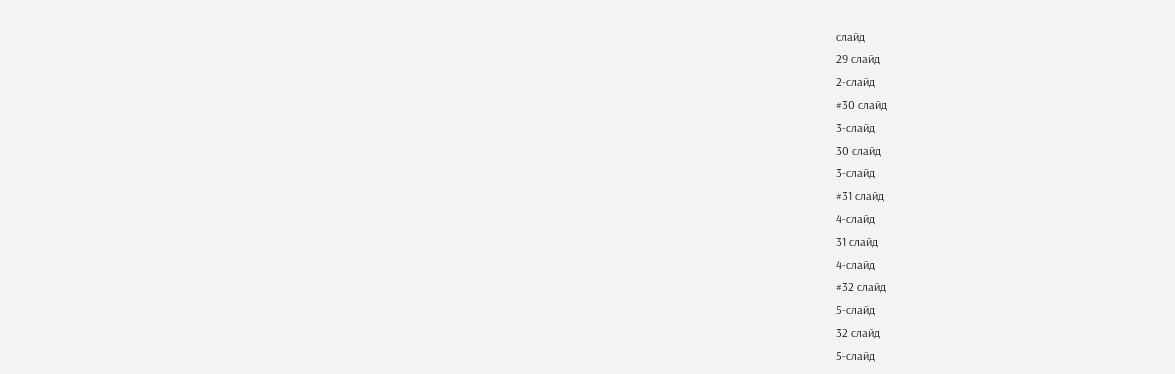слайд
29 слайд
2-слайд
#30 слайд
3-слайд
30 слайд
3-слайд
#31 слайд
4-слайд
31 слайд
4-слайд
#32 слайд
5-слайд
32 слайд
5-слайд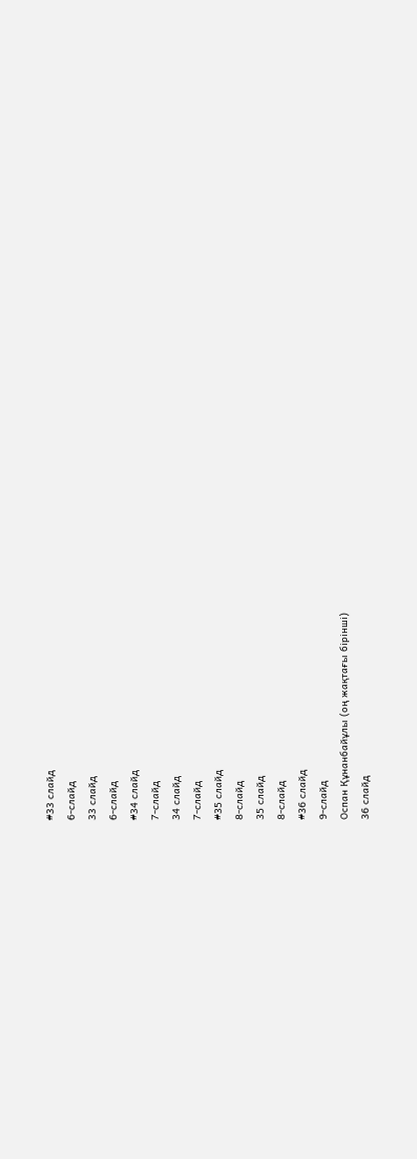#33 слайд
6-слайд
33 слайд
6-слайд
#34 слайд
7-слайд
34 слайд
7-слайд
#35 слайд
8-слайд
35 слайд
8-слайд
#36 слайд
9-слайд
Оспан Құнанбайұлы (оң жақтағы бірінші)
36 слайд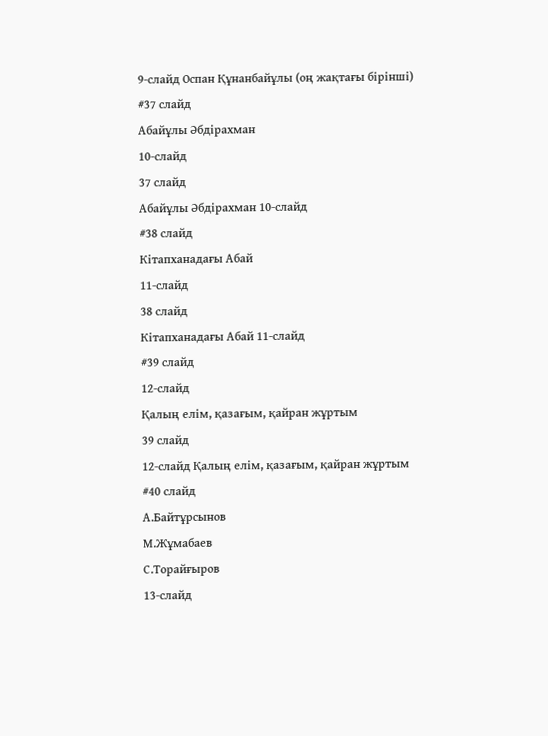9-слайд Оспан Құнанбайұлы (оң жақтағы бірінші)
#37 слайд
Абайұлы Әбдірахман
10-слайд
37 слайд
Абайұлы Әбдірахман 10-слайд
#38 слайд
Кітапханадағы Абай
11-слайд
38 слайд
Кітапханадағы Абай 11-слайд
#39 слайд
12-слайд
Қалың елім, қазағым, қайран жұртым
39 слайд
12-слайд Қалың елім, қазағым, қайран жұртым
#40 слайд
А.Байтұрсынов
М.Жұмабаев
С.Торайғыров
13-слайд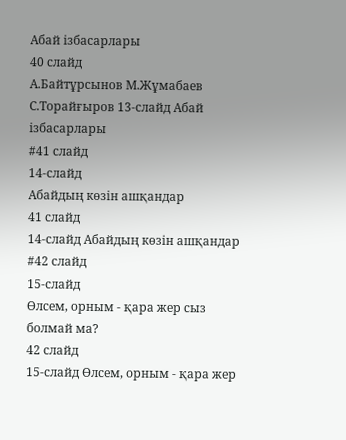Абай ізбасарлары
40 слайд
А.Байтұрсынов М.Жұмабаев С.Торайғыров 13-слайд Абай ізбасарлары
#41 слайд
14-слайд
Абайдың көзін ашқандар
41 слайд
14-слайд Абайдың көзін ашқандар
#42 слайд
15-слайд
Өлсем, орным - қара жер сыз болмай ма?
42 слайд
15-слайд Өлсем, орным - қара жер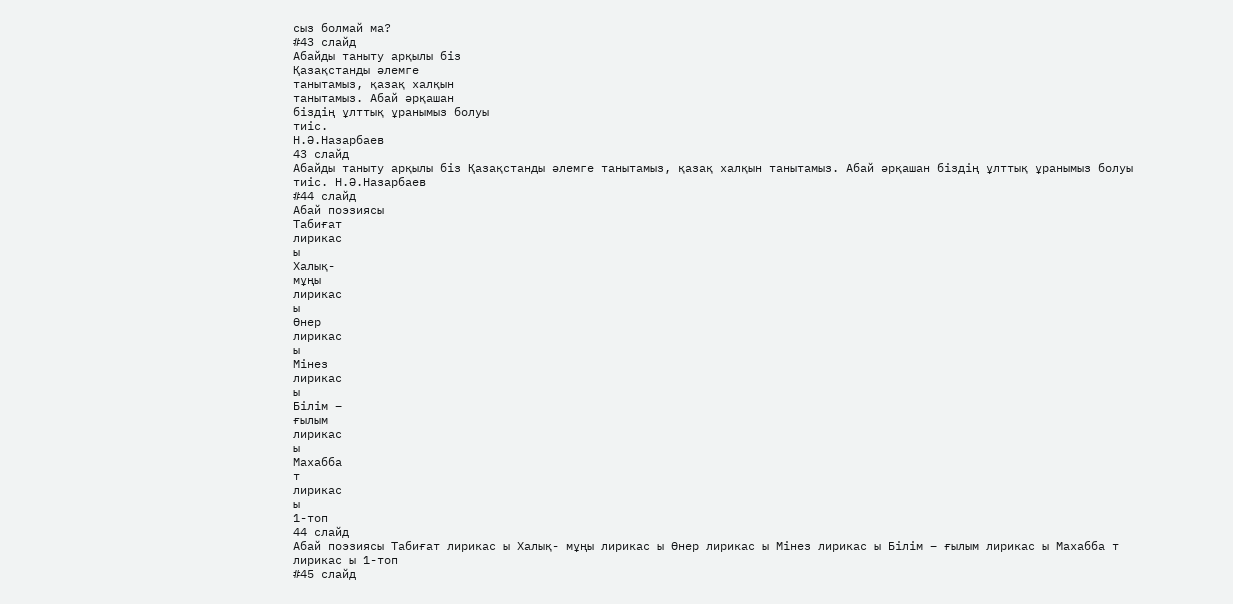сыз болмай ма?
#43 слайд
Абайды таныту арқылы біз
Қазақстанды әлемге
танытамыз, қазақ халқын
танытамыз. Абай әрқашан
біздің ұлттық ұранымыз болуы
тиіс.
Н.Ә.Назарбаев
43 слайд
Абайды таныту арқылы біз Қазақстанды әлемге танытамыз, қазақ халқын танытамыз. Абай әрқашан біздің ұлттық ұранымыз болуы тиіс. Н.Ә.Назарбаев
#44 слайд
Абай поэзиясы
Табиғат
лирикас
ы
Халық-
мұңы
лирикас
ы
Өнер
лирикас
ы
Мінез
лирикас
ы
Білім –
ғылым
лирикас
ы
Махабба
т
лирикас
ы
1-топ
44 слайд
Абай поэзиясы Табиғат лирикас ы Халық- мұңы лирикас ы Өнер лирикас ы Мінез лирикас ы Білім – ғылым лирикас ы Махабба т лирикас ы 1-топ
#45 слайд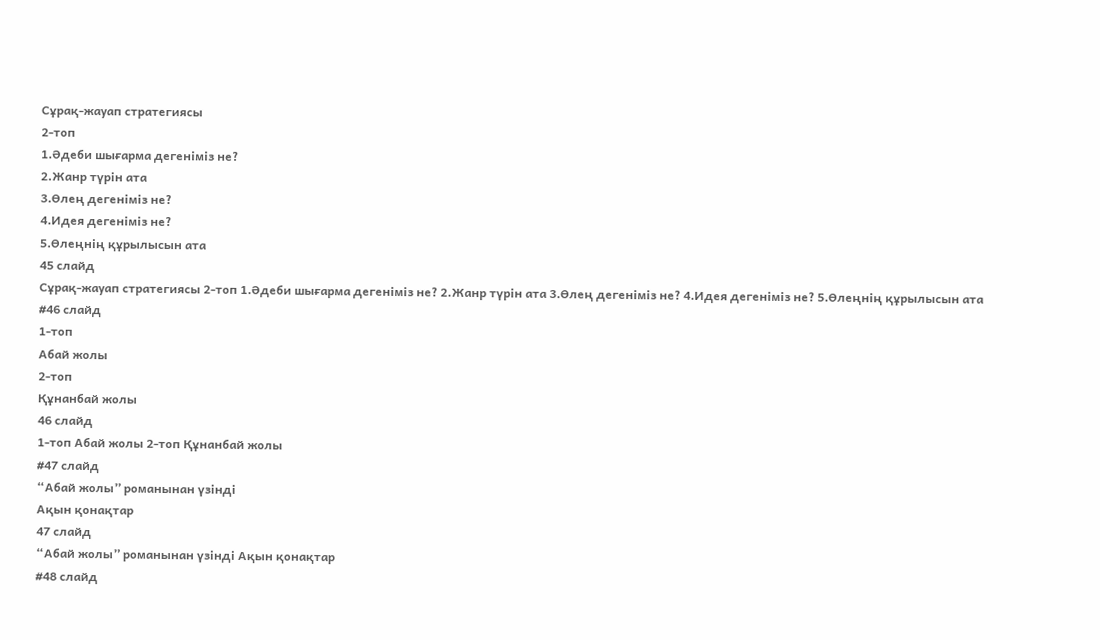Сұрақ-жауап стратегиясы
2-топ
1.Әдеби шығарма дегеніміз не?
2.Жанр түрін ата
3.Өлең дегеніміз не?
4.Идея дегеніміз не?
5.Өлеңнің құрылысын ата
45 слайд
Сұрақ-жауап стратегиясы 2-топ 1.Әдеби шығарма дегеніміз не? 2.Жанр түрін ата 3.Өлең дегеніміз не? 4.Идея дегеніміз не? 5.Өлеңнің құрылысын ата
#46 слайд
1-топ
Абай жолы
2-топ
Құнанбай жолы
46 слайд
1-топ Абай жолы 2-топ Құнанбай жолы
#47 слайд
“Абай жолы” романынан үзінді
Ақын қонақтар
47 слайд
“Абай жолы” романынан үзінді Ақын қонақтар
#48 слайд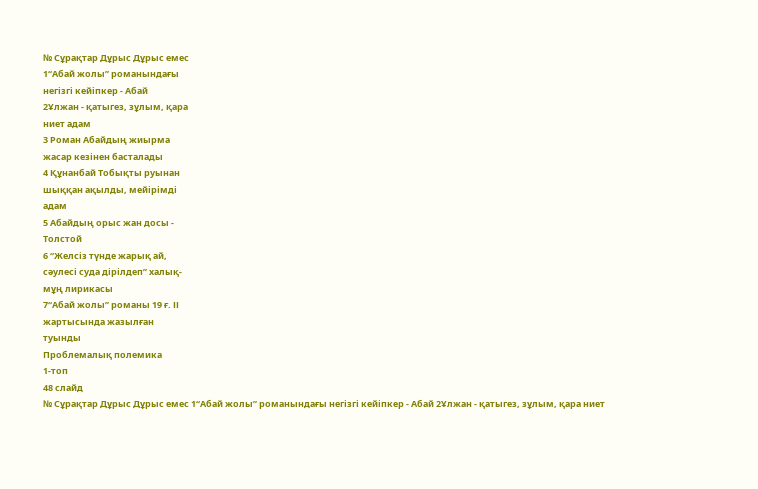№ Сұрақтар Дұрыс Дұрыс емес
1“Абай жолы” романындағы
негізгі кейіпкер - Абай
2Ұлжан - қатыгез, зұлым, қара
ниет адам
3 Роман Абайдың жиырма
жасар кезінен басталады
4 Құнанбай Тобықты руынан
шыққан ақылды, мейірімді
адам
5 Абайдың орыс жан досы -
Толстой
6 “Желсіз түнде жарық ай,
сәулесі суда дірілдеп” халық-
мұң лирикасы
7“Абай жолы” романы 19 ғ. ІІ
жартысында жазылған
туынды
Проблемалық полемика
1-топ
48 слайд
№ Сұрақтар Дұрыс Дұрыс емес 1“Абай жолы” романындағы негізгі кейіпкер - Абай 2Ұлжан - қатыгез, зұлым, қара ниет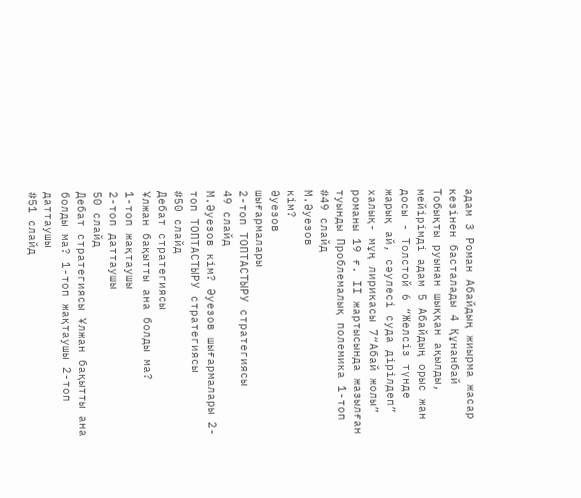адам 3 Роман Абайдың жиырма жасар кезінен басталады 4 Құнанбай Тобықты руынан шыққан ақылды, мейірімді адам 5 Абайдың орыс жан досы - Толстой 6 “Желсіз түнде жарық ай, сәулесі суда дірілдеп” халық- мұң лирикасы 7“Абай жолы” романы 19 ғ. ІІ жартысында жазылған туынды Проблемалық полемика 1-топ
#49 слайд
М.Әуезов
кім?
Әуезов
шығармалары
2-топ ТОПТАСТЫРУ стратегиясы
49 слайд
М.Әуезов кім? Әуезов шығармалары 2-топ ТОПТАСТЫРУ стратегиясы
#50 слайд
Дебат стратегиясы
Ұлжан бақытты ана болды ма?
1-топ жақтаушы
2-топ даттаушы
50 слайд
Дебат стратегиясы Ұлжан бақытты ана болды ма? 1-топ жақтаушы 2-топ даттаушы
#51 слайд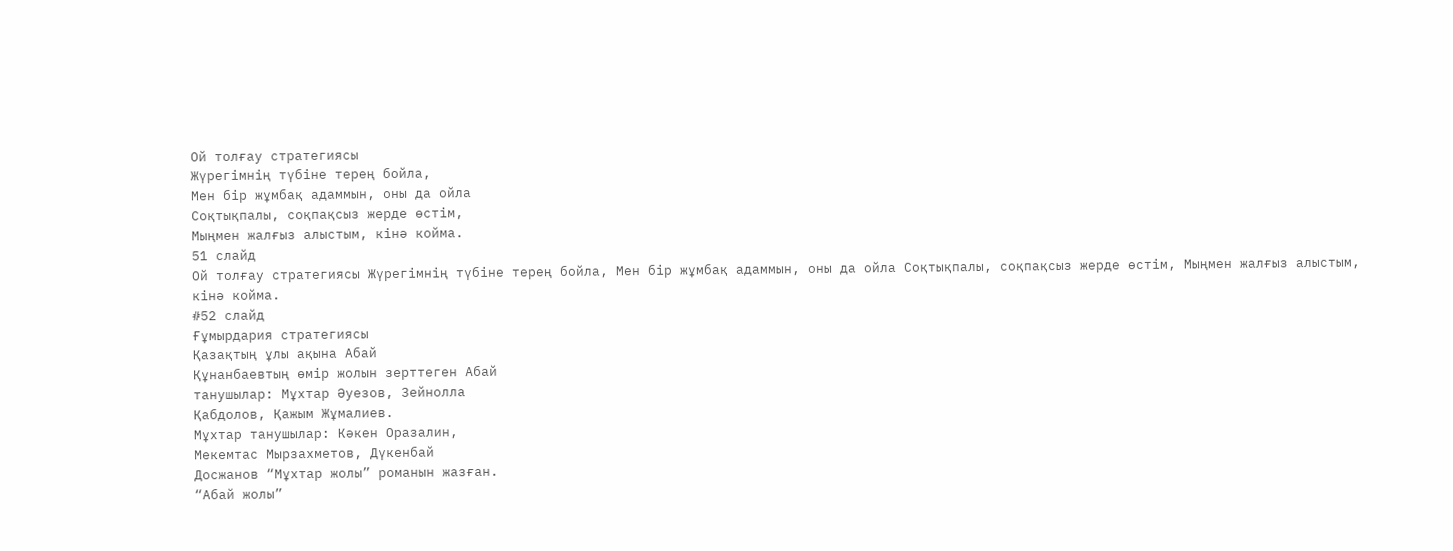Ой толғау стратегиясы
Жүрегімнің түбіне терең бойла,
Мен бір жұмбақ адаммын, оны да ойла
Соқтықпалы, соқпақсыз жерде өстім,
Мыңмен жалғыз алыстым, кінә койма.
51 слайд
Ой толғау стратегиясы Жүрегімнің түбіне терең бойла, Мен бір жұмбақ адаммын, оны да ойла Соқтықпалы, соқпақсыз жерде өстім, Мыңмен жалғыз алыстым, кінә койма.
#52 слайд
Ғұмырдария стратегиясы
Қазақтың ұлы ақына Абай
Құнанбаевтың өмір жолын зерттеген Абай
танушылар: Мұхтар Әуезов, Зейнолла
Қабдолов, Қажым Жұмалиев.
Мұхтар танушылар: Кәкен Оразалин,
Мекемтас Мырзахметов, Дүкенбай
Досжанов “Мұхтар жолы” романын жазған.
“Абай жолы”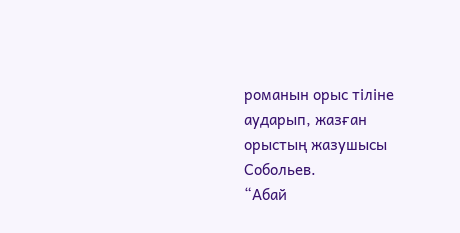романын орыс тіліне
аударып, жазған орыстың жазушысы
Собольев.
“Абай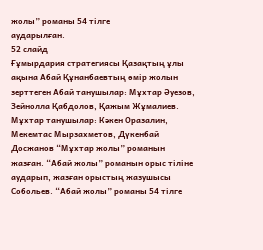жолы” романы 54 тілге
аударылған.
52 слайд
Ғұмырдария стратегиясы Қазақтың ұлы ақына Абай Құнанбаевтың өмір жолын зерттеген Абай танушылар: Мұхтар Әуезов, Зейнолла Қабдолов, Қажым Жұмалиев. Мұхтар танушылар: Кәкен Оразалин, Мекемтас Мырзахметов, Дүкенбай Досжанов “Мұхтар жолы” романын жазған. “Абай жолы” романын орыс тіліне аударып, жазған орыстың жазушысы Собольев. “Абай жолы” романы 54 тілге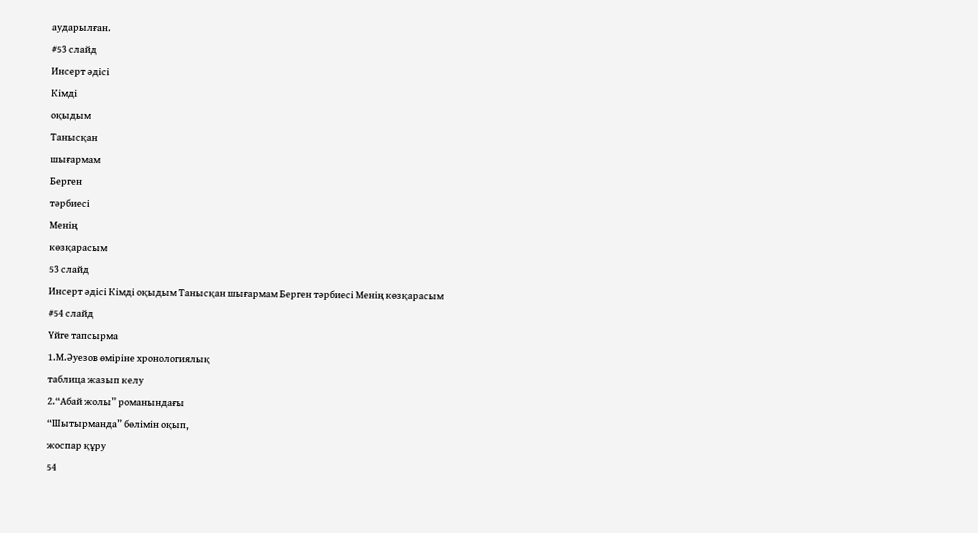аударылған.
#53 слайд
Инсерт әдісі
Кімді
оқыдым
Танысқан
шығармам
Берген
тәрбиесі
Менің
көзқарасым
53 слайд
Инсерт әдісі Кімді оқыдым Танысқан шығармам Берген тәрбиесі Менің көзқарасым
#54 слайд
Үйге тапсырма
1.М.Әуезов өміріне хронологиялық
таблица жазып келу
2.“Абай жолы” романындағы
“Шытырманда” бөлімін оқып,
жоспар құру
54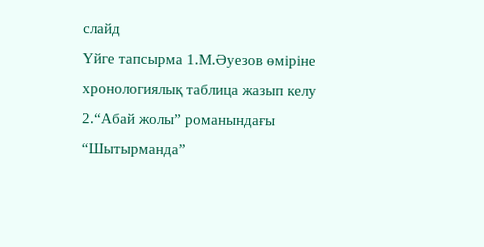слайд
Үйге тапсырма 1.М.Әуезов өміріне хронологиялық таблица жазып келу 2.“Абай жолы” романындағы “Шытырманда”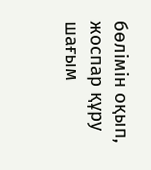бөлімін оқып, жоспар құру
шағым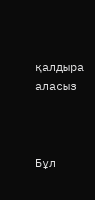қалдыра аласыз



Бұл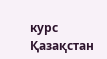курс Қазақстан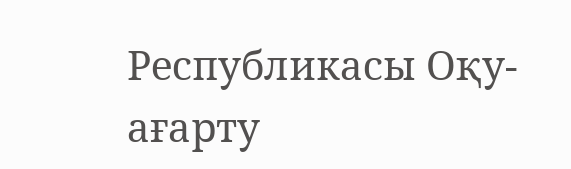Республикасы Оқу-ағарту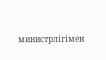министрлігімен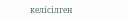келісілген